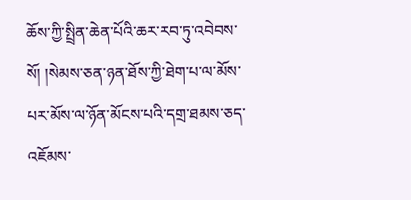ཆོས་ཀྱི་སྤྲིན་ཆེན་པོའི་ཆར་རབ་ཏུ་འབེབས་སོ། །སེམས་ཅན་ཉན་ཐོས་ཀྱི་ཐེག་པ་ལ་མོས་པར་མོས་ལ་ཉོན་མོངས་པའི་དགྲ་ཐམས་ཅད་འཇོམས་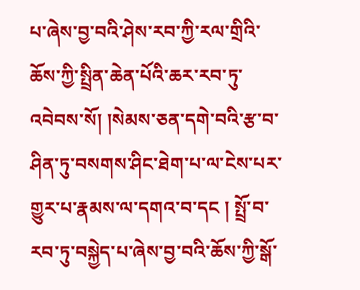པ་ཞེས་བྱ་བའི་ཤེས་རབ་ཀྱི་རལ་གྲིའི་ཆོས་ཀྱི་སྤྲིན་ཆེན་པོའི་ཆར་རབ་ཏུ་འབེབས་སོ། །སེམས་ཅན་དགེ་བའི་རྩ་བ་ཤིན་ཏུ་བསགས་ཤིང་ཐེག་པ་ལ་ངེས་པར་གྱུར་པ་རྣམས་ལ་དགའ་བ་དང ། སྤྲོ་བ་རབ་ཏུ་བསྐྱེད་པ་ཞེས་བྱ་བའི་ཆོས་ཀྱི་སྒོ་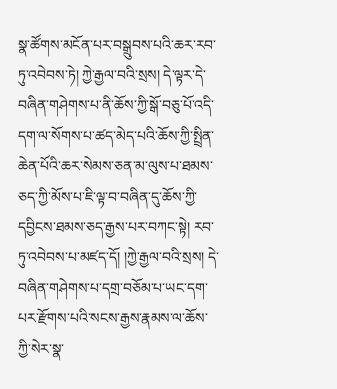སྣ་ཚོགས་མངོན་པར་བསྒྲུབས་པའི་ཆར་རབ་ཏུ་འབེབས་ཏེ། ཀྱེ་རྒྱལ་བའི་སྲས། དེ་ལྟར་དེ་བཞིན་གཤེགས་པ་ནི་ཆོས་ཀྱི་སྒོ་བཅུ་པོ་འདི་དག་ལ་སོགས་པ་ཚད་མེད་པའི་ཆོས་ཀྱི་སྤྲིན་ཆེན་པོའི་ཆར་སེམས་ཅན་མ་ལུས་པ་ཐམས་ཅད་ཀྱི་མོས་པ་ཇི་ལྟ་བ་བཞིན་དུ་ཆོས་ཀྱི་དབྱིངས་ཐམས་ཅད་རྒྱས་པར་བཀང་སྟེ། རབ་ཏུ་འབེབས་པ་མཛད་དོ། །ཀྱེ་རྒྱལ་བའི་སྲས། དེ་བཞིན་གཤེགས་པ་དགྲ་བཅོམ་པ་ཡང་དག་པར་རྫོགས་པའི་སངས་རྒྱས་རྣམས་ལ་ཆོས་ཀྱི་སེར་སྣ་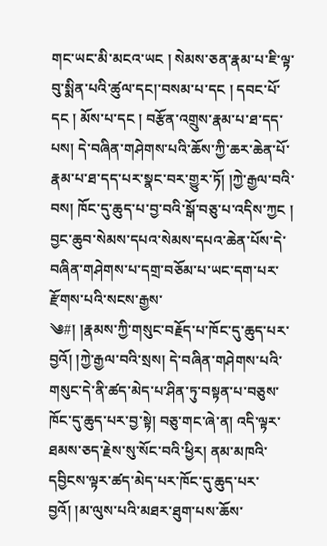གང་ཡང་མི་མངའ་ཡང ། སེམས་ཅན་རྣམ་པ་ཇི་ལྟ་བུ་སྨིན་པའི་ཚུལ་དང།་བསམ་པ་དང ། དབང་པོ་དང ། མོས་པ་དང ། བརྩོན་འགྲུས་རྣམ་པ་ཐ་དད་པས། དེ་བཞིན་གཤེགས་པའི་ཆོས་ཀྱི་ཆར་ཆེན་པོ་རྣམ་པ་ཐ་དད་པར་སྣང་བར་གྱུར་ཏོ། །ཀྱེ་རྒྱལ་བའི་བས། ཁོང་དུ་ཆུད་པ་བྱ་བའི་སྒོ་བཅུ་པ་འདིས་ཀྱང ། བྱང་ཆུབ་སེམས་དཔའ་སེམས་དཔའ་ཆེན་པོས་དེ་བཞིན་གཤེགས་པ་དགྲ་བཅོམ་པ་ཡང་དག་པར་རྫོགས་པའི་སངས་རྒྱས་
༄#། །རྣམས་ཀྱི་གསུང་བརྗོད་པ་ཁོང་དུ་ཆུད་པར་བྱའོ། །ཀྱེ་རྒྱལ་བའི་སྲས། དེ་བཞིན་གཤེགས་པའི་གསུང་དེ་ནི་ཚད་མེད་པ་ཤིན་ཏུ་བསྟན་པ་བཅུས་ཁོང་དུ་ཆུད་པར་བྱ་སྟེ། བཅུ་གང་ཞེ་ན། འདི་ལྟར་ཐམས་ཅད་རྗེས་སུ་སོང་བའི་ཕྱིར། ནམ་མཁའི་དབྱིངས་ལྟར་ཚད་མེད་པར་ཁོང་དུ་ཆུད་པར་བྱའོ། །མ་ལུས་པའི་མཐར་ཐུག་པས་ཆོས་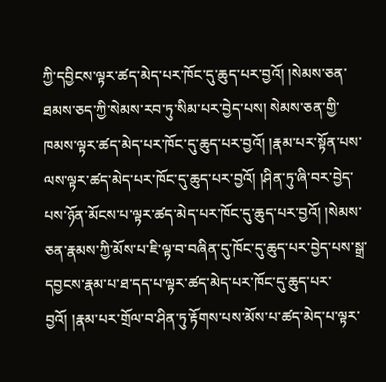ཀྱི་དབྱིངས་ལྟར་ཚད་མེད་པར་ཁོང་དུ་ཆུད་པར་བྱའོ། །སེམས་ཅན་ཐམས་ཅད་ཀྱི་སེམས་རབ་ཏུ་སིམ་པར་བྱེད་པས། སེམས་ཅན་གྱི་ཁམས་ལྟར་ཚད་མེད་པར་ཁོང་དུ་ཆུད་པར་བྱའོ། །རྣམ་པར་སྟོན་པས་ལས་ལྟར་ཚད་མེད་པར་ཁོང་དུ་ཆུད་པར་བྱའོ། །ཤིན་ཏུ་ཞི་བར་བྱེད་པས་ཉོན་མོངས་པ་ལྟར་ཚད་མེད་པར་ཁོང་དུ་ཆུད་པར་བྱའོ། །སེམས་ཅན་རྣམས་ཀྱི་མོས་པ་ཇི་ལྟ་བ་བཞིན་དུ་ཁོང་དུ་ཆུད་པར་བྱེད་པས་སྒྲ་དབྱངས་རྣམ་པ་ཐ་དད་པ་ལྟར་ཚད་མེད་པར་ཁོང་དུ་ཆུད་པར་བྱའོ། །རྣམ་པར་གྲོལ་བ་ཤིན་ཏུ་རྟོགས་པས་མོས་པ་ཚད་མེད་པ་ལྟར་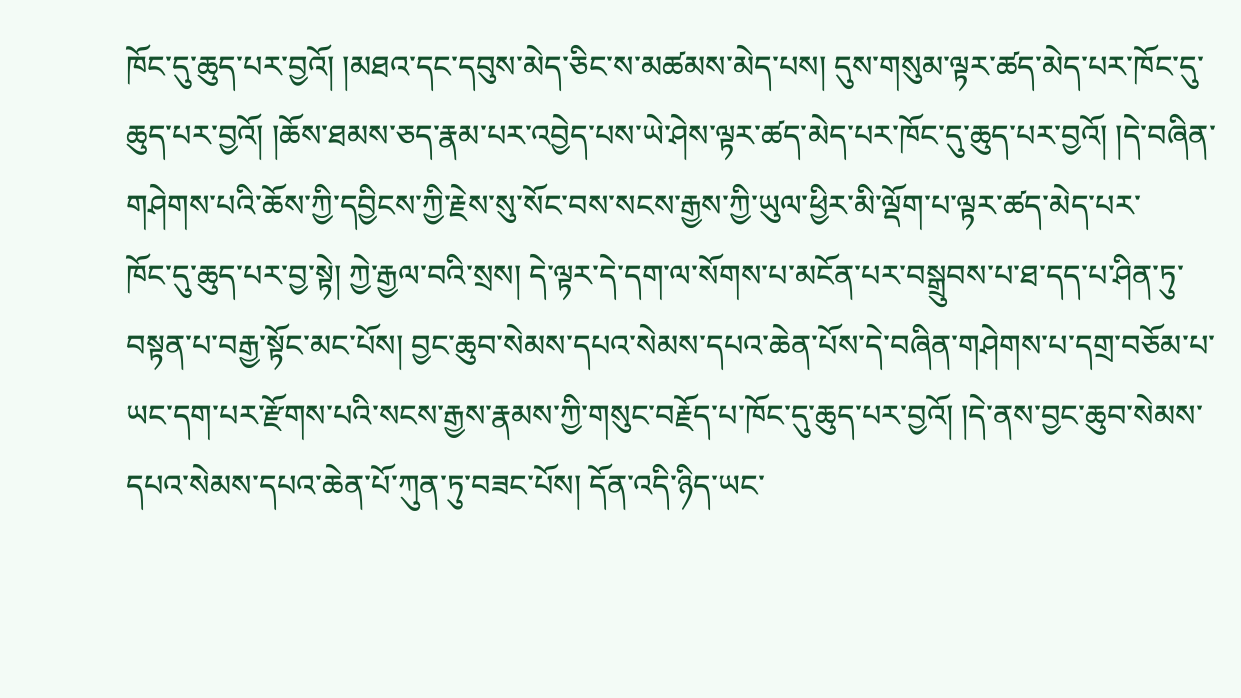ཁོང་དུ་ཆུད་པར་བྱའོ། །མཐའ་དང་དབུས་མེད་ཅིང་ས་མཚམས་མེད་པས། དུས་གསུམ་ལྟར་ཚད་མེད་པར་ཁོང་དུ་ཆུད་པར་བྱའོ། །ཆོས་ཐམས་ཅད་རྣམ་པར་འབྱེད་པས་ཡེ་ཤེས་ལྟར་ཚད་མེད་པར་ཁོང་དུ་ཆུད་པར་བྱའོ། །དེ་བཞིན་གཤེགས་པའི་ཆོས་ཀྱི་དབྱིངས་ཀྱི་རྗེས་སུ་སོང་བས་སངས་རྒྱས་ཀྱི་ཡུལ་ཕྱིར་མི་ལྡོག་པ་ལྟར་ཚད་མེད་པར་
ཁོང་དུ་ཆུད་པར་བྱ་སྟེ། ཀྱེ་རྒྱལ་བའི་སྲས། དེ་ལྟར་དེ་དག་ལ་སོགས་པ་མངོན་པར་བསྒྲུབས་པ་ཐ་དད་པ་ཤིན་ཏུ་བསྟན་པ་བརྒྱ་སྟོང་མང་པོས། བྱང་ཆུབ་སེམས་དཔའ་སེམས་དཔའ་ཆེན་པོས་དེ་བཞིན་གཤེགས་པ་དགྲ་བཅོམ་པ་ཡང་དག་པར་རྫོགས་པའི་སངས་རྒྱས་རྣམས་ཀྱི་གསུང་བརྗོད་པ་ཁོང་དུ་ཆུད་པར་བྱའོ། །དེ་ནས་བྱང་ཆུབ་སེམས་དཔའ་སེམས་དཔའ་ཆེན་པོ་ཀུན་ཏུ་བཟང་པོས། དོན་འདི་ཉིད་ཡང་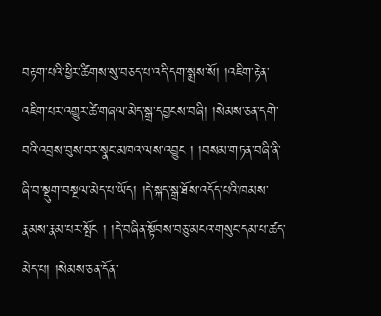བརྟག་པའི་ཕྱིར་ཚིགས་སུ་བཅད་པ་འདི་དག་སྨྲས་སོ། །འཇིག་རྟེན་འཇིག་པར་འགྱུར་ཚེ་གཞལ་མེད་སྒྲ་དབྱངས་བཞི། །སེམས་ཅན་དགེ་བའི་འབྲས་བུས་བར་སྣང་མཁའ་ལས་འབྱུང ། །བསམ་གཏན་བཞི་ནི་ཞི་བ་སྡུག་བསྔལ་མེད་པ་ཡོད། །དེ་སྐད་སྒྲ་ཐོས་འདོད་པའི་ཁམས་རྣམས་རྣམ་པར་སྤོང ། །དེ་བཞིན་སྟོབས་བཅུ་མངའ་གསུང་དམ་པ་ཚད་མེད་པ། །སེམས་ཅན་དོན་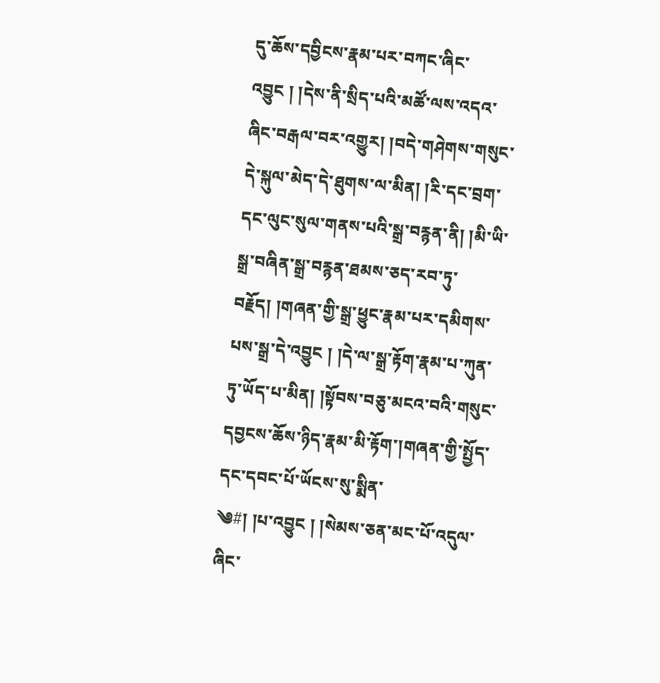དུ་ཆོས་དབྱིངས་རྣམ་པར་བཀང་ཞིང་འབྱུང ། །དེས་ནི་སྲིད་པའི་མཚོ་ལས་འདའ་ཞིང་བརྒལ་བར་འགྱུར། །བདེ་གཤེགས་གསུང་དེ་སྐུལ་མེད་དེ་ཐུགས་ལ་མིན། །རི་དང་བྲག་དང་ལུང་སུལ་གནས་པའི་སྒྲ་བརྙན་ནི། །མི་ཡི་སྒྲ་བཞིན་སྒྲ་བརྙན་ཐམས་ཅད་རབ་ཏུ་བརྗོད། །གཞན་གྱི་སྒྲ་ཕྱུང་རྣམ་པར་དམིགས་པས་སྒྲ་དེ་འབྱུང ། །དེ་ལ་སྒྲ་རྟོག་རྣམ་པ་ཀུན་ཏུ་ཡོད་པ་མིན། །སྟོབས་བཅུ་མངའ་བའི་གསུང་དབྱངས་ཆོས་ཉིད་རྣམ་མི་རྟོག་།གཞན་གྱི་སྤྱོད་དང་དབང་པོ་ཡོངས་སུ་སྨིན་
༄#། །པ་འབྱུང ། །སེམས་ཅན་མང་པོ་འདུལ་ཞིང་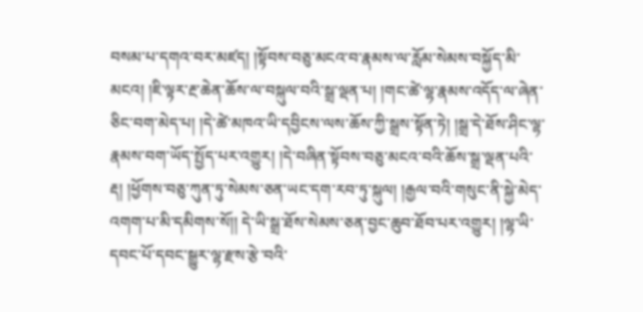བསམ་པ་དགའ་བར་མཛད། །སྟོབས་བཅུ་མངའ་བ་རྣམས་ལ་རློམ་སེམས་བསྐྱོད་མི་མངའ། །ཇི་ལྟར་རྔ་ཆེན་ཆོས་ལ་བསྐུལ་བའི་སྒྲ་ལྡན་པ། །གང་ཚེ་ལྷ་རྣམས་འདོད་ལ་ཞེན་ཅིང་བག་མེད་པ། །དེ་ཚེ་མཁའ་ཡི་དབྱིངས་ལས་ཆོས་ཀྱི་སྒྲས་སྟོན་ཏེ། །སྒྲ་དེ་ཐོས་ཤིང་ལྷ་རྣམས་བག་ཡོད་སྤྱོད་པར་འགྱུར། །དེ་བཞིན་སྟོབས་བཅུ་མངའ་བའི་ཆོས་སྒྲ་ལྡན་པའི་རྡ། །ཕྱོགས་བཅུ་ཀུན་ཏུ་སེམས་ཅན་ཡང་དག་རབ་ཏུ་སྐུལ། །རྒྱལ་བའི་གསུང་ནི་སྐྱེ་མེད་འགག་པ་མི་དམིགས་སོ།། དེ་ཡི་སྒྲ་ཐོས་སེམས་ཅན་བྱང་ཆུབ་ཐོབ་པར་འགྱུར། །ལྷ་ཡི་དབང་པོ་དབང་སྒྱུར་ལྷ་རྫས་རྩེ་བའི་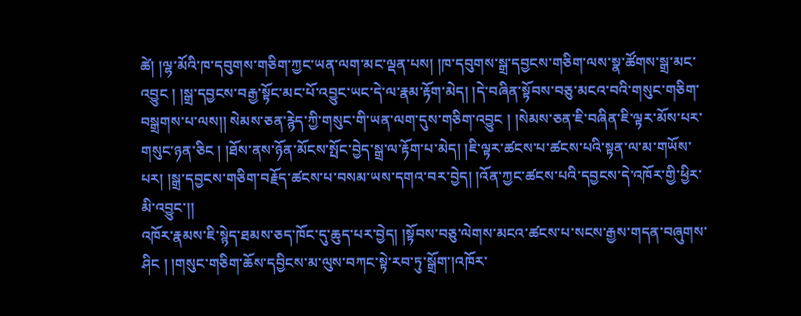ཚེ། །ལྷ་མོའི་ཁ་དབུགས་གཅིག་ཀྱང་ཡན་ལག་མང་ལྡན་པས། །ཁ་དབུགས་སྒྲ་དབྱངས་གཅིག་ལས་སྣ་ཚོགས་སྒྲ་མང་འབྱུང ། །སྒྲ་དབྱངས་བརྒྱ་སྟོང་མང་པོ་འབྱུང་ཡང་དེ་ལ་རྣམ་རྟོག་མེད། །དེ་བཞིན་སྟོབས་བཅུ་མངའ་བའི་གསུང་གཅིག་བསྒྲགས་པ་ལས།། སེམས་ཅན་རྙེད་ཀྱི་གསུང་གི་ཡན་ལག་དུས་གཅིག་འབྱུང ། །སེམས་ཅན་ཇི་བཞིན་ཇི་ལྟར་མོས་པར་གསུང་ཉན་ཅིང ། །ཐོས་ནས་ཉོན་མོངས་སྤོང་བྱེད་སྒྲ་ལ་རྟོག་པ་མེད། །ཇི་ལྟར་ཚངས་པ་ཚངས་པའི་སྟན་ལ་མ་གཡོས་པར། །སྒྲ་དབྱངས་གཅིག་བརྗོད་ཚངས་པ་བསམ་ཡས་དགའ་བར་བྱེད། །འོན་ཀྱང་ཚངས་པའི་དབྱངས་དེ་འཁོར་གྱི་ཕྱིར་མི་འབྱུང་།།
འཁོར་རྣམས་ཇི་སྙེད་ཐམས་ཅད་ཁོང་དུ་ཆུད་པར་བྱེད། །སྟོབས་བཅུ་ལེགས་མངའ་ཚངས་པ་སངས་རྒྱས་གདན་བཞུགས་ཤིང ། །གསུང་གཅིག་ཆོས་དབྱིངས་མ་ལུས་བཀང་སྟེ་རབ་ཏུ་སྒྲོག་།འཁོར་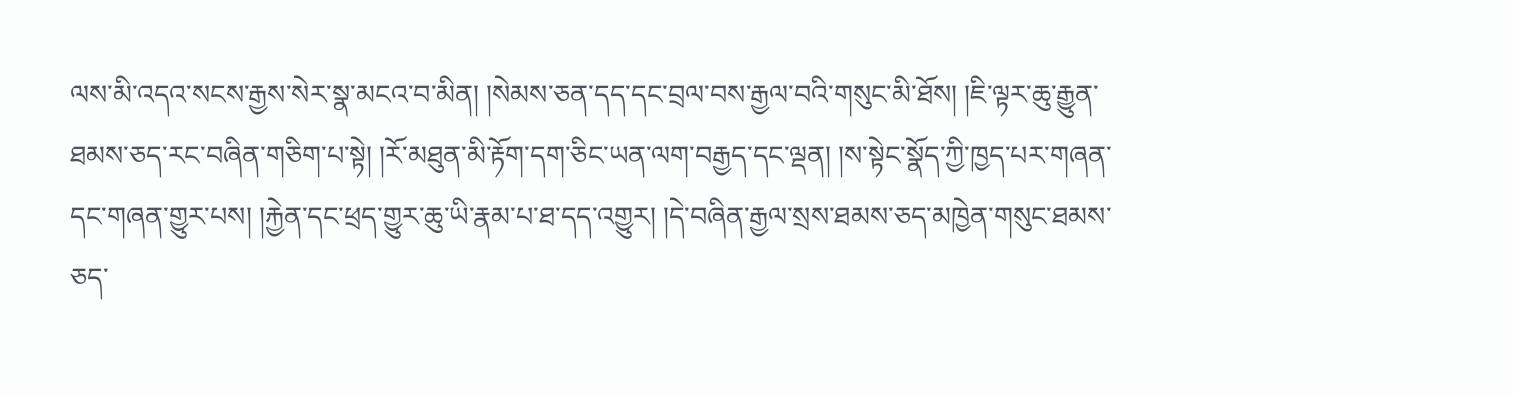ལས་མི་འདའ་སངས་རྒྱས་སེར་སྣ་མངའ་བ་མིན། །སེམས་ཅན་དད་དང་བྲལ་བས་རྒྱལ་བའི་གསུང་མི་ཐོས། །ཇི་ལྟར་ཆུ་རྒྱུན་ཐམས་ཅད་རང་བཞིན་གཅིག་པ་སྟེ། །རོ་མཐུན་མི་རྟོག་དག་ཅིང་ཡན་ལག་བརྒྱད་དང་ལྡན། །ས་སྟེང་སྣོད་ཀྱི་ཁྱད་པར་གཞན་དང་གཞན་གྱུར་པས། །རྐྱེན་དང་ཕྲད་གྱུར་ཆུ་ཡི་རྣམ་པ་ཐ་དད་འགྱུར། །དེ་བཞིན་རྒྱལ་སྲས་ཐམས་ཅད་མཁྱེན་གསུང་ཐམས་ཅད་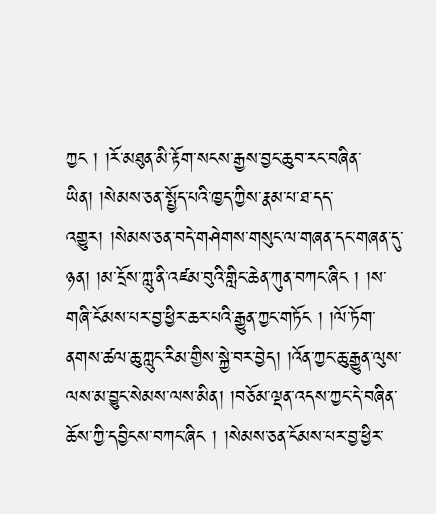ཀྱང ། །རོ་མཐུན་མི་རྟོག་སངས་རྒྱས་བྱང་ཆུབ་རང་བཞིན་ཡིན། །སེམས་ཅན་སྤྱོད་པའི་ཁྱད་ཀྱིས་རྣམ་པ་ཐ་དད་འགྱུར། །སེམས་ཅན་བདེ་གཤེགས་གསུང་ལ་གཞན་དང་གཞན་དུ་ཉན། །མ་དྲོས་ཀླུ་ནི་འཛམ་བུའི་གླིང་ཆེན་ཀུན་བཀང་ཞིང ། །ས་གཞི་ངོམས་པར་བྱ་ཕྱིར་ཆར་པའི་རྒྱུན་ཀྱང་གཏོང ། །ལོ་ཏོག་ནགས་ཚལ་ཆུ་ཀླུང་རིམ་གྱིས་སྐྱེ་བར་བྱེད། །འོན་ཀྱང་ཆུ་རྒྱུན་ལུས་ལས་མ་བྱུང་སེམས་ལས་མིན། །བཅོམ་ལྡན་འདས་ཀྱང་དེ་བཞིན་ཆོས་ཀྱི་དབྱིངས་བཀང་ཞིང ། །སེམས་ཅན་ངོམས་པར་བྱ་ཕྱིར་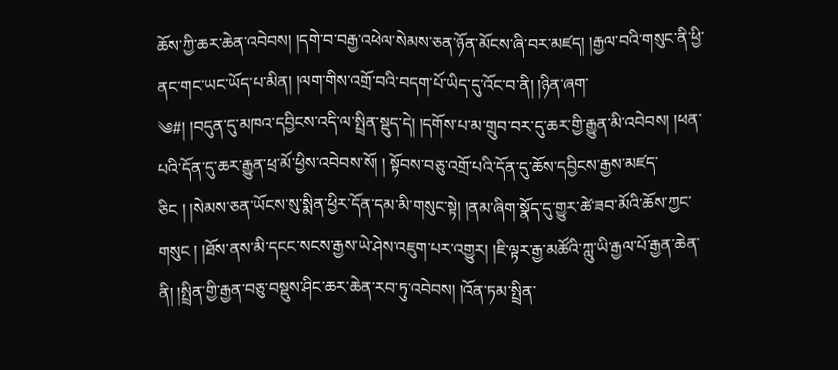ཆོས་ཀྱི་ཆར་ཆེན་འབེབས། །དགེ་བ་བརྒྱ་འཕེལ་སེམས་ཅན་ཉོན་མོངས་ཞི་བར་མཛད། །རྒྱལ་བའི་གསུང་ནི་ཕྱི་ནང་གང་ཡང་ཡོད་པ་མིན། །ལག་གིས་འགྲོ་བའི་བདག་པོ་ཡིད་དུ་འོང་བ་ནི། །ཉིན་ཞག་
༄#། །བདུན་དུ་མཁའ་དབྱིངས་འདི་ལ་སྤྲིན་སྡུད་དེ། །དགོས་པ་མ་གྲུབ་བར་དུ་ཆར་གྱི་རྒྱུན་མི་འབེབས། །ཕན་པའི་དོན་དུ་ཆར་རྒྱུན་ཕྲ་མོ་ཕྱིས་འབེབས་སོ། ། སྟོབས་བཅུ་འགྲོ་པའི་དོན་དུ་ཆོས་དབྱིངས་རྒྱས་མཛད་ཅིང ། །སེམས་ཅན་ཡོངས་སུ་སྨིན་ཕྱིར་དོན་དམ་མི་གསུང་སྟེ། །ནམ་ཞིག་སྣོད་དུ་གྱུར་ཚེ་ཟབ་མོའི་ཆོས་ཀྱང་གསུང ། །ཐོས་ནས་མི་དངང་སངས་རྒྱས་ཡེ་ཤེས་འཇུག་པར་འགྱུར། །ཇི་ལྟར་རྒྱ་མཚོའི་ཀླུ་ཡི་རྒྱལ་པོ་རྒྱན་ཆེན་ནི། །སྤྲིན་གྱི་རྒྱན་བཅུ་བསྡུས་ཤིང་ཆར་ཆེན་རབ་ཏུ་འབེབས། །འོན་ཏམ་སྤྲིན་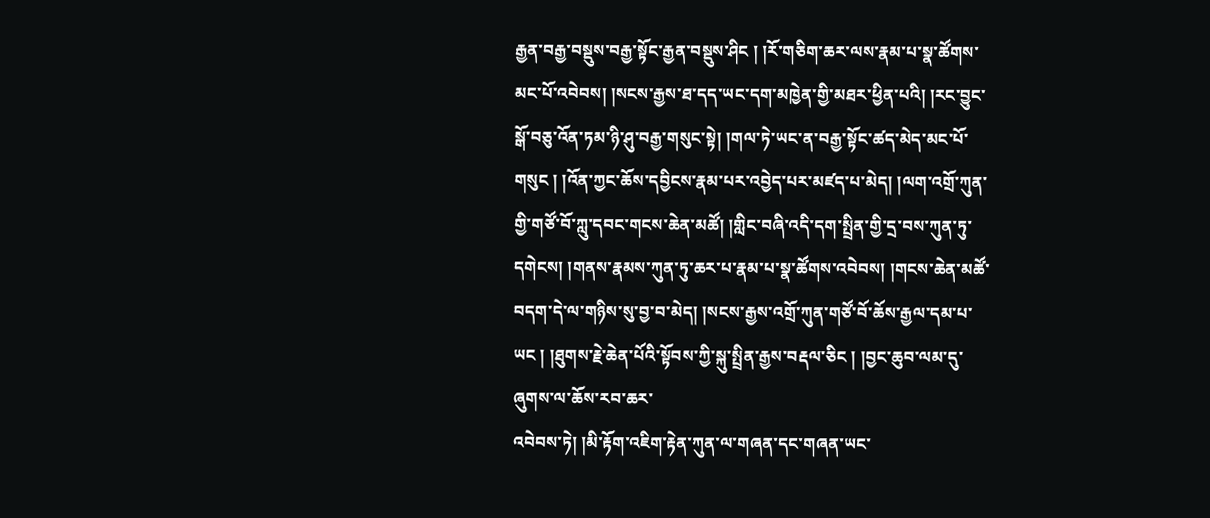རྒྱན་བརྒྱ་བསྡུས་བརྒྱ་སྟོང་རྒྱན་བསྡུས་ཤིང ། །རོ་གཅིག་ཆར་ལས་རྣམ་པ་སྣ་ཚོགས་མང་པོ་འབེབས། །སངས་རྒྱས་ཐ་དད་ཡང་དག་མཁྱེན་གྱི་མཐར་ཕྱིན་པའི། །རང་བྱུང་སྒོ་བཅུ་འོན་ཏམ་ཉི་ཤུ་བརྒྱ་གསུང་སྟེ། །གལ་ཏེ་ཡང་ན་བརྒྱ་སྟོང་ཚད་མེད་མང་པོ་གསུང ། །འོན་ཀྱང་ཆོས་དབྱིངས་རྣམ་པར་འབྱེད་པར་མཛད་པ་མེད། །ལག་འགྲོ་ཀུན་གྱི་གཙོ་བོ་ཀླུ་དབང་གངས་ཆེན་མཚོ། །གླིང་བཞི་འདི་དག་སྤྲིན་གྱི་དྲ་བས་ཀུན་ཏུ་དགེངས། །གནས་རྣམས་ཀུན་ཏུ་ཆར་པ་རྣམ་པ་སྣ་ཚོགས་འབེབས། །གངས་ཆེན་མཚོ་བདག་དེ་ལ་གཉིས་སུ་བྱ་བ་མེད། །སངས་རྒྱས་འགྲོ་ཀུན་གཙོ་བོ་ཆོས་རྒྱལ་དམ་པ་ཡང ། །ཐུགས་རྗེ་ཆེན་པོའི་སྟོབས་ཀྱི་སྐུ་སྤྲིན་རྒྱས་བརྡལ་ཅིང ། །བྱང་ཆུབ་ལམ་དུ་ཞུགས་ལ་ཆོས་རབ་ཆར་
འབེབས་ཏེ། །མི་རྟོག་འཇིག་རྟེན་ཀུན་ལ་གཞན་དང་གཞན་ཡང་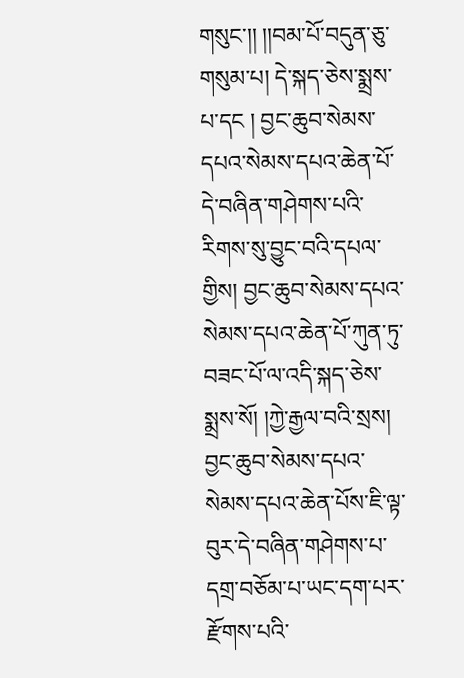གསུང་།། །།བམ་པོ་བདུན་ཅུ་གསུམ་པ། དེ་སྐད་ཅེས་སྨྲས་པ་དང ། བྱང་ཆུབ་སེམས་དཔའ་སེམས་དཔའ་ཆེན་པོ་དེ་བཞིན་གཤེགས་པའི་རིགས་སུ་བྱུང་བའི་དཔལ་གྱིས། བྱང་ཆུབ་སེམས་དཔའ་སེམས་དཔའ་ཆེན་པོ་ཀུན་ཏུ་བཟང་པོ་ལ་འདི་སྐད་ཅེས་སྨྲས་སོ། །ཀྱེ་རྒྱལ་བའི་སྲས། བྱང་ཆུབ་སེམས་དཔའ་སེམས་དཔའ་ཆེན་པོས་ཇི་ལྟ་བུར་དེ་བཞིན་གཤེགས་པ་དགྲ་བཅོམ་པ་ཡང་དག་པར་རྫོགས་པའི་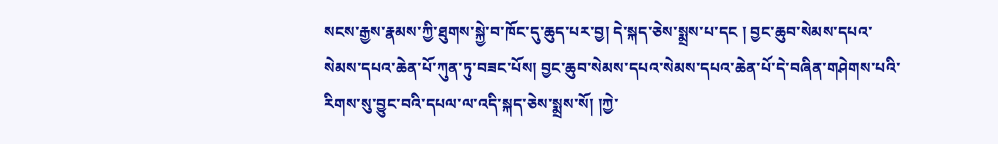སངས་རྒྱས་རྣམས་ཀྱི་ཐུགས་སྐྱེ་བ་ཁོང་དུ་ཆུད་པར་བྱ། དེ་སྐད་ཅེས་སྨྲས་པ་དང ། བྱང་ཆུབ་སེམས་དཔའ་སེམས་དཔའ་ཆེན་པོ་ཀུན་ཏུ་བཟང་པོས། བྱང་ཆུབ་སེམས་དཔའ་སེམས་དཔའ་ཆེན་པོ་དེ་བཞིན་གཤེགས་པའི་རིགས་སུ་བྱུང་བའི་དཔལ་ལ་འདི་སྐད་ཅེས་སྨྲས་སོ། །ཀྱེ་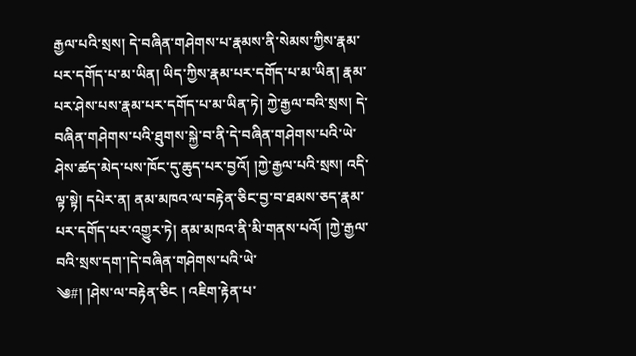རྒྱལ་པའི་སྲས། དེ་བཞིན་གཤེགས་པ་རྣམས་ནི་སེམས་ཀྱིས་རྣམ་པར་དགོད་པ་མ་ཡིན། ཡིད་ཀྱིས་རྣམ་པར་དགོད་པ་མ་ཡིན། རྣམ་པར་ཤེས་པས་རྣམ་པར་དགོད་པ་མ་ཡིན་ཏེ། ཀྱེ་རྒྱལ་བའི་སྲས། དེ་བཞིན་གཤེགས་པའི་ཐུགས་སྐྱེ་བ་ནི་དེ་བཞིན་གཤེགས་པའི་ཡེ་ཤེས་ཚད་མེད་པས་ཁོང་དུ་ཆུད་པར་བྱའོ། །ཀྱེ་རྒྱལ་པའི་སྲས། འདི་ལྟ་སྟེ། དཔེར་ན། ནམ་མཁའ་ལ་བརྟེན་ཅིང་བྱ་བ་ཐམས་ཅད་རྣམ་པར་དགོད་པར་འགྱུར་ཏེ། ནམ་མཁའ་ནི་མི་གནས་པའོ། །ཀྱེ་རྒྱལ་བའི་སྲས་དག་།དེ་བཞིན་གཤེགས་པའི་ཡེ་
༄#། །ཤེས་ལ་བརྟེན་ཅིང ། འཇིག་རྟེན་པ་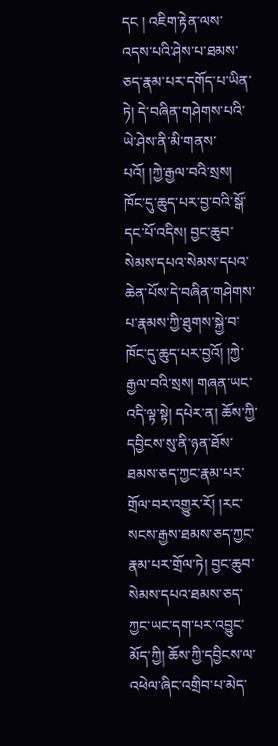དང ། འཇིག་རྟེན་ལས་འདས་པའི་ཤེས་པ་ཐམས་ཅད་རྣམ་པར་དགོད་པ་ཡིན་ཏེ། དེ་བཞིན་གཤེགས་པའི་ཡེ་ཤེས་ནི་མི་གནས་པའོ། །ཀྱེ་རྒྱལ་བའི་སྲས། ཁོང་དུ་ཆུད་པར་བྱ་བའི་སྒོ་དང་པོ་འདིས། བྱང་ཆུབ་སེམས་དཔའ་སེམས་དཔའ་ཆེན་པོས་དེ་བཞིན་གཤེགས་པ་རྣམས་ཀྱི་ཐུགས་སྐྱེ་བ་ཁོང་དུ་ཆུད་པར་བྱའོ། །ཀྱེ་རྒྱལ་བའི་སྲས། གཞན་ཡང་འདི་ལྟ་སྟེ། དཔེར་ན། ཆོས་ཀྱི་དབྱིངས་སུ་ནི་ཉན་ཐོས་ཐམས་ཅད་ཀྱང་རྣམ་པར་གྲོལ་བར་འགྱུར་རོ། །རང་སངས་རྒྱས་ཐམས་ཅད་ཀྱང་རྣམ་པར་གྲོལ་ཏེ། བྱང་ཆུབ་སེམས་དཔའ་ཐམས་ཅད་ཀྱང་ཡང་དག་པར་འབྱུང་མོད་ཀྱི། ཆོས་ཀྱི་དབྱིངས་ལ་འཕེལ་ཞིང་འགྲིབ་པ་མེད་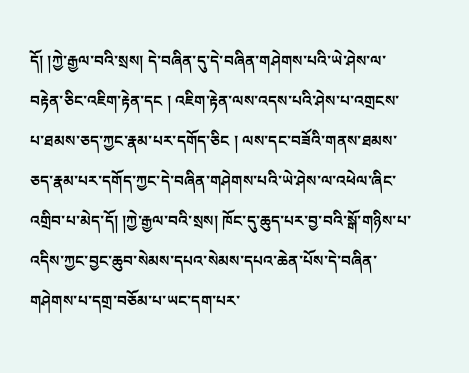དོ། །ཀྱེ་རྒྱལ་བའི་སྲས། དེ་བཞིན་དུ་དེ་བཞིན་གཤེགས་པའི་ཡེ་ཤེས་ལ་བརྟེན་ཅིང་འཇིག་རྟེན་དང ། འཇིག་རྟེན་ལས་འདས་པའི་ཤེས་པ་འགྲངས་པ་ཐམས་ཅད་ཀྱང་རྣམ་པར་དགོད་ཅིང ། ལས་དང་བཟོའི་གནས་ཐམས་ཅད་རྣམ་པར་དགོད་ཀྱང་དེ་བཞིན་གཤེགས་པའི་ཡེ་ཤེས་ལ་འཕེལ་ཞིང་འགྲིབ་པ་མེད་དོ། །ཀྱེ་རྒྱལ་བའི་སྲས། ཁོང་དུ་ཆུད་པར་བྱ་བའི་སྒོ་གཉིས་པ་འདིས་ཀྱང་བྱང་ཆུབ་སེམས་དཔའ་སེམས་དཔའ་ཆེན་པོས་དེ་བཞིན་གཤེགས་པ་དགྲ་བཅོམ་པ་ཡང་དག་པར་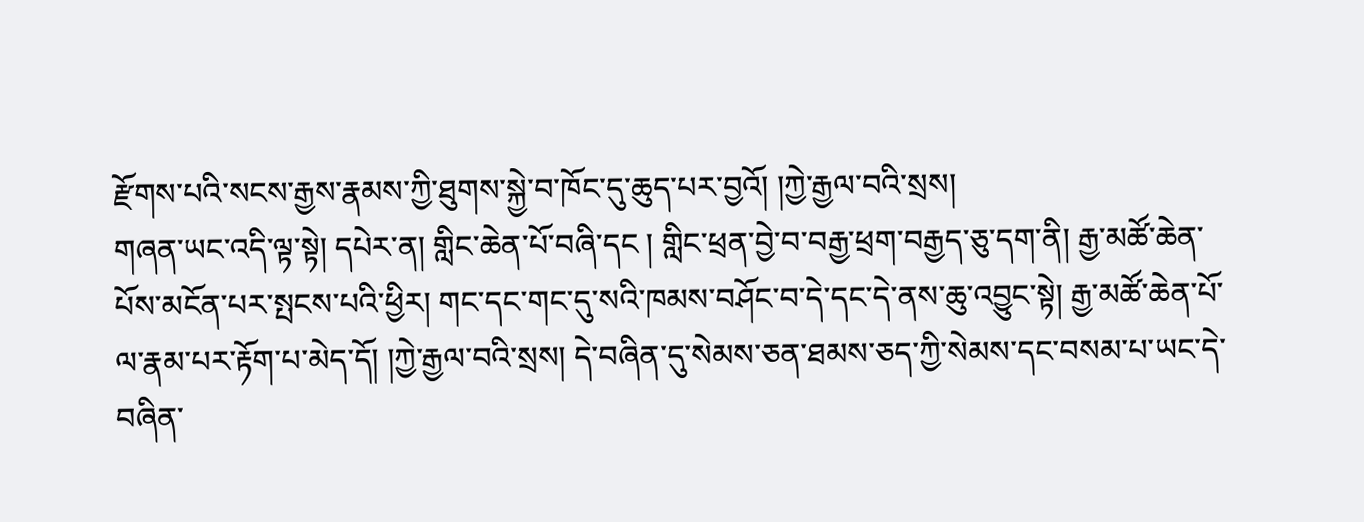རྫོགས་པའི་སངས་རྒྱས་རྣམས་ཀྱི་ཐུགས་སྐྱེ་བ་ཁོང་དུ་ཆུད་པར་བྱའོ། །ཀྱེ་རྒྱལ་བའི་སྲས།
གཞན་ཡང་འདི་ལྟ་སྟེ། དཔེར་ན། གླིང་ཆེན་པོ་བཞི་དང ། གླིང་ཕྲན་བྱེ་བ་བརྒྱ་ཕྲག་བརྒྱད་ཅུ་དག་ནི། རྒྱ་མཚོ་ཆེན་པོས་མངོན་པར་སྤངས་པའི་ཕྱིར། གང་དང་གང་དུ་སའི་ཁམས་བཤོང་བ་དེ་དང་དེ་ནས་ཆུ་འབྱུང་སྟེ། རྒྱ་མཚོ་ཆེན་པོ་ལ་རྣམ་པར་རྟོག་པ་མེད་དོ། །ཀྱེ་རྒྱལ་བའི་སྲས། དེ་བཞིན་དུ་སེམས་ཅན་ཐམས་ཅད་ཀྱི་སེམས་དང་བསམ་པ་ཡང་དེ་བཞིན་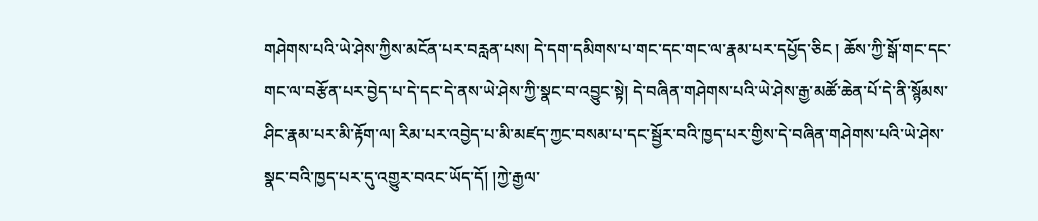གཤེགས་པའི་ཡེ་ཤེས་ཀྱིས་མངོན་པར་བརླན་པས། དེ་དག་དམིགས་པ་གང་དང་གང་ལ་རྣམ་པར་དཔྱོད་ཅིང ། ཆོས་ཀྱི་སྒོ་གང་དང་གང་ལ་བརྩོན་པར་བྱེད་པ་དེ་དང་དེ་ནས་ཡེ་ཤེས་ཀྱི་སྣང་བ་འབྱུང་སྟེ། དེ་བཞིན་གཤེགས་པའི་ཡེ་ཤེས་རྒྱ་མཚོ་ཆེན་པོ་དེ་ནི་སྙོམས་ཤིང་རྣམ་པར་མི་རྟོག་ལ། རིམ་པར་འབྱེད་པ་མི་མཛད་ཀྱང་བསམ་པ་དང་སྦྱོར་བའི་ཁྱད་པར་གྱིས་དེ་བཞིན་གཤེགས་པའི་ཡེ་ཤེས་སྣང་བའི་ཁྱད་པར་དུ་འགྱུར་བའང་ཡོད་དོ། །ཀྱེ་རྒྱལ་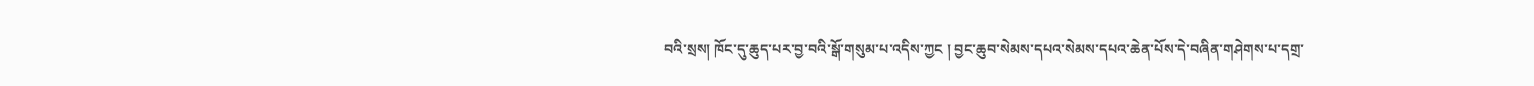བའི་སྲས། ཁོང་དུ་ཆུད་པར་བྱ་བའི་སྒོ་གསུམ་པ་འདིས་ཀྱང ། བྱང་ཆུབ་སེམས་དཔའ་སེམས་དཔའ་ཆེན་པོས་དེ་བཞིན་གཤེགས་པ་དགྲ་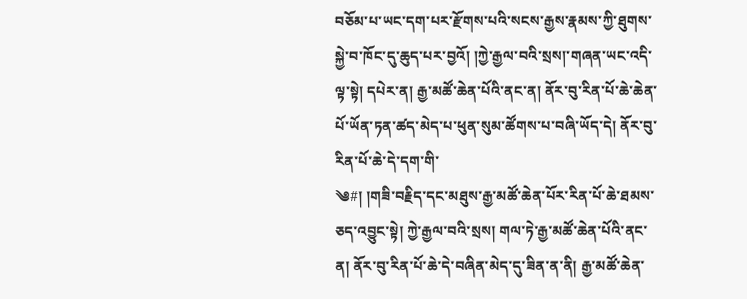བཅོམ་པ་ཡང་དག་པར་རྫོགས་པའི་སངས་རྒྱས་རྣམས་ཀྱི་ཐུགས་སྐྱེ་བ་ཁོང་དུ་ཆུད་པར་བྱའོ། །ཀྱེ་རྒྱལ་བའི་སྲས།་གཞན་ཡང་འདི་ལྟ་སྟེ། དཔེར་ན། རྒྱ་མཚོ་ཆེན་པོའི་ནང་ན། ནོར་བུ་རིན་པོ་ཆེ་ཆེན་པོ་ཡོན་ཏན་ཚད་མེད་པ་ཕུན་སུམ་ཚོགས་པ་བཞི་ཡོད་དེ། ནོར་བུ་རིན་པོ་ཆེ་དེ་དག་གི་
༄#། །གཟི་བརྗིད་དང་མཐུས་རྒྱ་མཚོ་ཆེན་པོར་རིན་པོ་ཆེ་ཐམས་ཅད་འབྱུང་སྟེ། ཀྱེ་རྒྱལ་བའི་སྲས། གལ་ཏེ་རྒྱ་མཚོ་ཆེན་པོའི་ནང་ན། ནོར་བུ་རིན་པོ་ཆེ་དེ་བཞིན་མེད་དུ་ཟིན་ན་ནི། རྒྱ་མཚོ་ཆེན་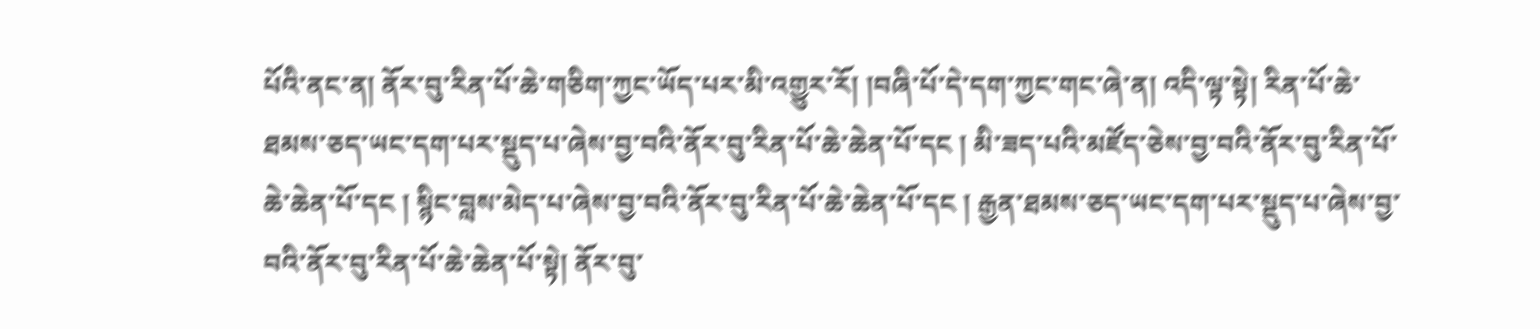པོའི་ནང་ན། ནོར་བུ་རིན་པོ་ཆེ་གཅིག་ཀྱང་ཡོད་པར་མི་འགྱུར་རོ། །བཞི་པོ་དེ་དག་ཀྱང་གང་ཞེ་ན། འདི་ལྟ་སྟེ། རིན་པོ་ཆེ་ཐམས་ཅད་ཡང་དག་པར་སྡུད་པ་ཞེས་བྱ་བའི་ནོར་བུ་རིན་པོ་ཆེ་ཆེན་པོ་དང ། མི་ཟད་པའི་མཛོད་ཅེས་བྱ་བའི་ནོར་བུ་རིན་པོ་ཆེ་ཆེན་པོ་དང ། སྙིང་བླས་མེད་པ་ཞེས་བྱ་བའི་ནོར་བུ་རིན་པོ་ཆེ་ཆེན་པོ་དང ། རྒྱན་ཐམས་ཅད་ཡང་དག་པར་སྡུད་པ་ཞེས་བྱ་བའི་ནོར་བུ་རིན་པོ་ཆེ་ཆེན་པོ་སྟེ། ནོར་བུ་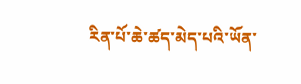རིན་པོ་ཆེ་ཚད་མེད་པའི་ཡོན་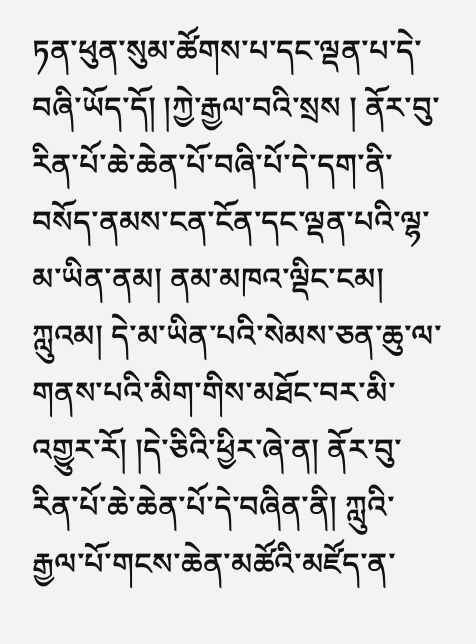ཏན་ཕུན་སུམ་ཚོགས་པ་དང་ལྡན་པ་དེ་བཞི་ཡོད་དོ། །ཀྱེ་རྒྱལ་བའི་སྲས ། ནོར་བུ་རིན་པོ་ཆེ་ཆེན་པོ་བཞི་པོ་དེ་དག་ནི་བསོད་ནམས་ངན་ངོན་དང་ལྡན་པའི་ལྷ་མ་ཡིན་ནམ། ནམ་མཁའ་ལྡིང་ངམ། ཀླུའམ། དེ་མ་ཡིན་པའི་སེམས་ཅན་ཆུ་ལ་གནས་པའི་མིག་གིས་མཐོང་བར་མི་འགྱུར་རོ། །དེ་ཅིའི་ཕྱིར་ཞེ་ན། ནོར་བུ་རིན་པོ་ཆེ་ཆེན་པོ་དེ་བཞིན་ནི། ཀླུའི་རྒྱལ་པོ་གངས་ཆེན་མཚོའི་མཛོད་ན་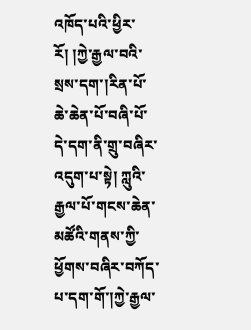འཁོད་པའི་ཕྱིར་རོ། །ཀྱེ་རྒྱལ་བའི་སྲས་དག་།རིན་པོ་ཆེ་ཆེན་པོ་བཞི་པོ་དེ་དག་ནི་གྲུ་བཞིར་འདུག་པ་སྟེ། ཀླུའི་རྒྱལ་པོ་གངས་ཆེན་མཚོའི་གནས་ཀྱི་ཕྱོགས་བཞིར་བཀོད་པ་དག་གོ་།ཀྱེ་རྒྱལ་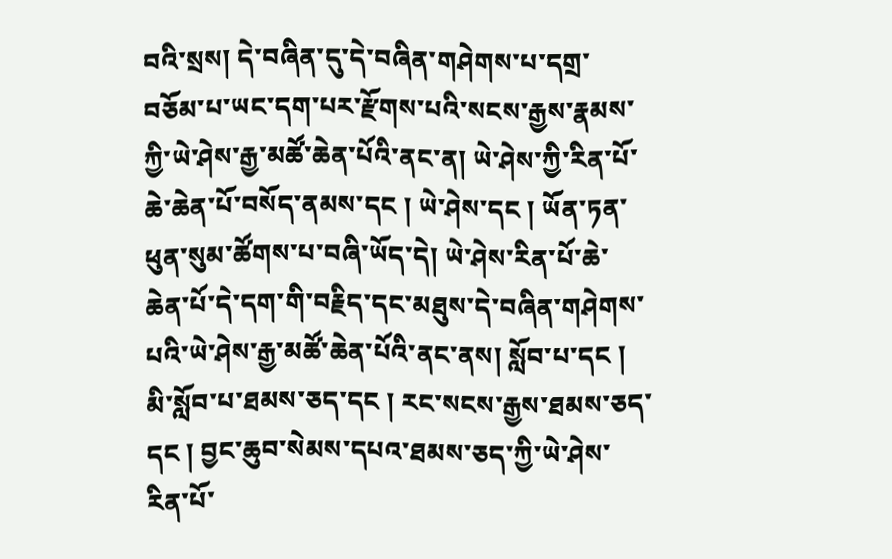བའི་སྲས། དེ་བཞིན་དུ་དེ་བཞིན་གཤེགས་པ་དགྲ་
བཅོམ་པ་ཡང་དག་པར་རྫོགས་པའི་སངས་རྒྱས་རྣམས་ཀྱི་ཡེ་ཤེས་རྒྱ་མཚོ་ཆེན་པོའི་ནང་ན། ཡེ་ཤེས་ཀྱི་རིན་པོ་ཆེ་ཆེན་པོ་བསོད་ནམས་དང ། ཡེ་ཤེས་དང ། ཡོན་ཏན་ཕུན་སུམ་ཚོགས་པ་བཞི་ཡོད་དེ། ཡེ་ཤེས་རིན་པོ་ཆེ་ཆེན་པོ་དེ་དག་གི་བརྗིད་དང་མཐུས་དེ་བཞིན་གཤེགས་པའི་ཡེ་ཤེས་རྒྱ་མཚོ་ཆེན་པོའི་ནང་ནས། སློབ་པ་དང ། མི་སློབ་པ་ཐམས་ཅད་དང ། རང་སངས་རྒྱས་ཐམས་ཅད་དང ། བྱང་ཆུབ་སེམས་དཔའ་ཐམས་ཅད་ཀྱི་ཡེ་ཤེས་རིན་པོ་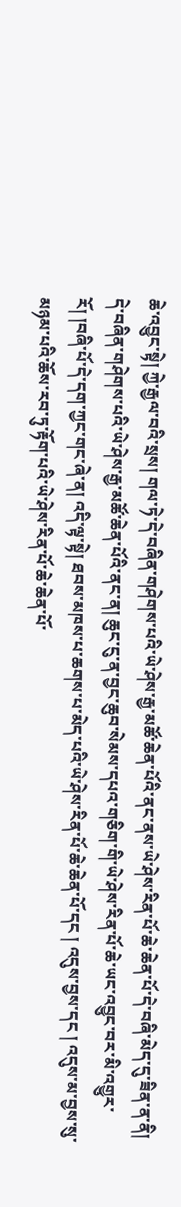ཆེ་འབྱུང་སྟེ། ཀྱེ་རྒྱལ་བའི་སྲས། གལ་ཏེ་དེ་བཞིན་གཤེགས་པའི་ཡེ་ཤེས་རྒྱ་མཚོ་ཆེན་པོའི་ནང་ནས་ཡེ་ཤེས་རིན་པོ་ཆེ་ཆེན་པོ་དེ་བཞི་མེད་དུ་ཟིན་ན་ནི། དེ་བཞིན་གཤེགས་པའི་ཡེ་ཤེས་རྒྱ་མཚོ་ཆེན་པོའི་ནང་ན། ཆུང་ངུ་ན་བྱང་ཆུབ་སེམས་དཔའ་གཅིག་གི་ཡེ་ཤེས་རིན་པོ་ཆེ་ཡང་འབྱུང་བར་མི་འགྱུར་རོ། །བཞི་པོ་དེ་དག་ཀྱང་གང་ཞེ་ན། འདི་ལྟ་སྟེ། ཐབས་མཁས་པ་ཆགས་པ་མེད་པའི་ཡེ་ཤེས་རིན་པོ་ཆེ་ཆེན་པོ་དང ། འདུས་བྱས་དང ། འདུས་མ་བྱས་སུ་མཉམ་པའི་ཆོས་རབ་ཏུ་རྟོག་པའི་ཡེ་ཤེས་རིན་པོ་ཆེ་ཆེན་པོ་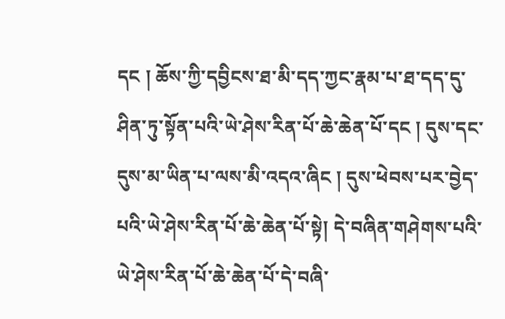དང ། ཆོས་ཀྱི་དབྱིངས་ཐ་མི་དད་ཀྱང་རྣམ་པ་ཐ་དད་དུ་ཤིན་ཏུ་སྟོན་པའི་ཡེ་ཤེས་རིན་པོ་ཆེ་ཆེན་པོ་དང ། དུས་དང་དུས་མ་ཡིན་པ་ལས་མི་འདའ་ཞིང ། དུས་ཕེབས་པར་བྱེད་པའི་ཡེ་ཤེས་རིན་པོ་ཆེ་ཆེན་པོ་སྟེ། དེ་བཞིན་གཤེགས་པའི་ཡེ་ཤེས་རིན་པོ་ཆེ་ཆེན་པོ་དེ་བཞི་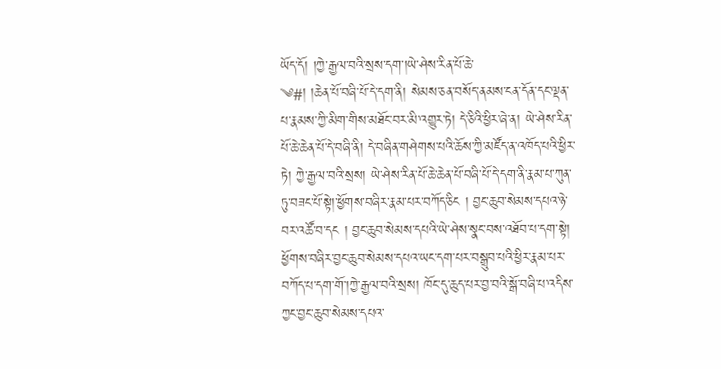ཡོད་དོ། །ཀྱེ་རྒྱལ་བའི་སྲས་དག་།ཡེ་ཤེས་རིན་པོ་ཆེ་
༄#། །ཆེན་པོ་བཞི་པོ་དེ་དག་ནི། སེམས་ཅན་བསོད་ནམས་ངན་དོན་དང་ལྡན་པ་རྣམས་ཀྱི་མིག་གིས་མཐོང་བར་མི་འགྱུར་ཏེ། དེ་ཅིའི་ཕྱིར་ཞེ་ན། ཡེ་ཤེས་རིན་པོ་ཆེ་ཆེན་པོ་དེ་བཞི་ནི། དེ་བཞིན་གཤེགས་པའི་ཆོས་ཀྱི་མཛོད་ན་འཁོད་པའི་ཕྱིར་ཏེ། ཀྱེ་རྒྱལ་བའི་སྲས། ཡེ་ཤེས་རིན་པོ་ཆེ་ཆེན་པོ་བཞི་པོ་དེ་དག་ནི་རྣམ་པ་ཀུན་ཏུ་བཟང་པོ་སྟེ།་ཕྱོགས་བཞིར་རྣམ་པར་བཀོད་ཅིང ། བྱང་ཆུབ་སེམས་དཔའ་ཉེ་བར་འཚོ་བ་དང ། བྱང་ཆུབ་སེམས་དཔའི་ཡེ་ཤེས་སྣང་བས་འཐོབ་པ་དག་སྟེ། ཕྱོགས་བཞིར་བྱང་ཆུབ་སེམས་དཔའ་ཡང་དག་པར་བསྒྲུབ་པའི་ཕྱིར་རྣམ་པར་བཀོད་པ་དག་གོ་།ཀྱེ་རྒྱལ་བའི་སྲས། ཁོང་དུ་ཆུད་པར་བྱ་བའི་སྒོ་བཞི་པ་འདིས་ཀྱང་བྱང་ཆུབ་སེམས་དཔའ་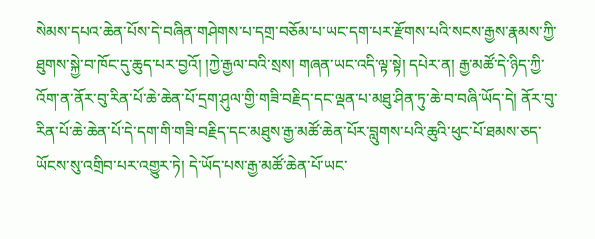སེམས་དཔའ་ཆེན་པོས་དེ་བཞིན་གཤེགས་པ་དགྲ་བཅོམ་པ་ཡང་དག་པར་རྫོགས་པའི་སངས་རྒྱས་རྣམས་ཀྱི་ཐུགས་སྐྱེ་བ་ཁོང་དུ་ཆུད་པར་བྱའོ། །ཀྱེ་རྒྱལ་བའི་སྲས། གཞན་ཡང་འདི་ལྟ་སྟེ། དཔེར་ན། རྒྱ་མཚོ་དེ་ཉིད་ཀྱི་འོག་ན་ནོར་བུ་རིན་པོ་ཆེ་ཆེན་པོ་དྲག་ཤུལ་གྱི་གཟི་བརྗིད་དང་ལྡན་པ་མཐུ་ཤིན་ཏུ་ཆེ་བ་བཞི་ཡོད་དེ། ནོར་བུ་རིན་པོ་ཆེ་ཆེན་པོ་དེ་དག་གི་གཟི་བརྗིད་དང་མཐུས་རྒྱ་མཚོ་ཆེན་པོར་བླུགས་པའི་ཆུའི་ཕུང་པོ་ཐམས་ཅད་ཡོངས་སུ་འགྲིབ་པར་འགྱུར་ཏེ། དེ་ཡོད་པས་རྒྱ་མཚོ་ཆེན་པོ་ཡང་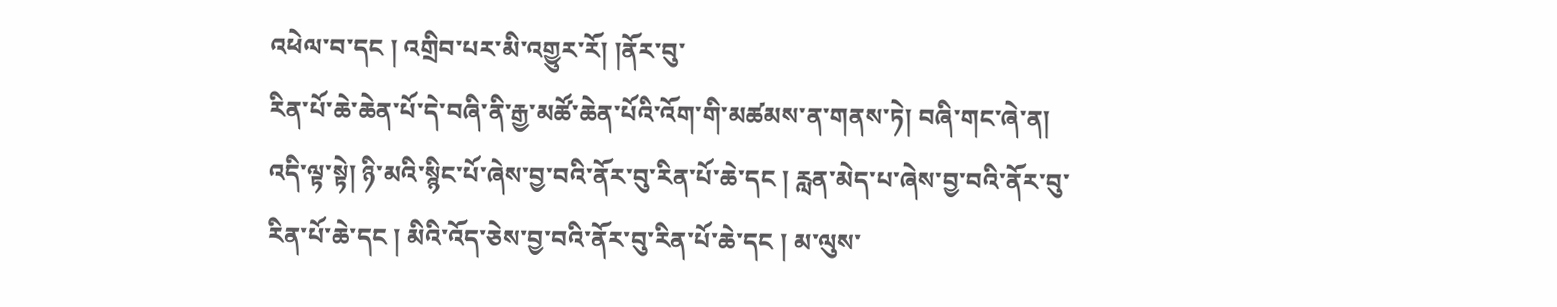འཕེལ་བ་དང ། འགྲིབ་པར་མི་འགྱུར་རོ། །ནོར་བུ་
རིན་པོ་ཆེ་ཆེན་པོ་དེ་བཞི་ནི་རྒྱ་མཚོ་ཆེན་པོའི་འོག་གི་མཚམས་ན་གནས་ཏེ། བཞི་གང་ཞེ་ན། འདི་ལྟ་སྟེ། ཉི་མའི་སྙིང་པོ་ཞེས་བྱ་བའི་ནོར་བུ་རིན་པོ་ཆེ་དང ། རླན་མེད་པ་ཞེས་བྱ་བའི་ནོར་བུ་རིན་པོ་ཆེ་དང ། མིའི་འོད་ཅེས་བྱ་བའི་ནོར་བུ་རིན་པོ་ཆེ་དང ། མ་ལུས་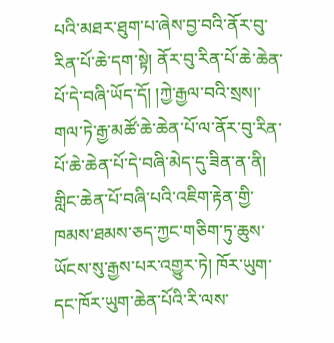པའི་མཐར་ཐུག་པ་ཞེས་བྱ་བའི་ནོར་བུ་རིན་པོ་ཆེ་དག་སྟེ། ནོར་བུ་རིན་པོ་ཆེ་ཆེན་པོ་དེ་བཞི་ཡོད་དོ། །ཀྱེ་རྒྱལ་བའི་སྲས།་གལ་ཏེ་རྒྱ་མཚོ་ཆེ་ཆེན་པོ་ལ་ནོར་བུ་རིན་པོ་ཆེ་ཆེན་པོ་དེ་བཞི་མེད་དུ་ཟིན་ན་ནི། གླིང་ཆེན་པོ་བཞི་པའི་འཇིག་རྟེན་གྱི་ཁམས་ཐམས་ཅད་ཀྱང་གཅིག་ཏུ་ཆུས་ཡོངས་སུ་རྒྱས་པར་འགྱུར་ཏེ། ཁོར་ཡུག་དང་ཁོར་ཡུག་ཆེན་པོའི་རི་ལས་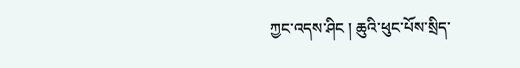ཀྱང་འདས་ཤིང ། ཆུའི་ཕུང་པོས་སྲིད་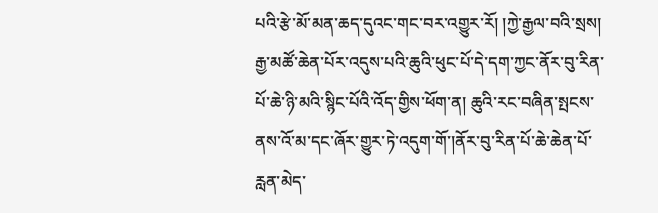པའི་རྩེ་མོ་མན་ཆད་དུའང་གང་བར་འགྱུར་རོ། །ཀྱེ་རྒྱལ་བའི་སྲས། རྒྱ་མཚོ་ཆེན་པོར་འདུས་པའི་ཆུའི་ཕུང་པོ་དེ་དག་ཀྱང་ནོར་བུ་རིན་པོ་ཆེ་ཉི་མའི་སྙིང་པོའི་འོད་གྱིས་ཕོག་ན། ཆུའི་རང་བཞིན་སྤངས་ནས་འོ་མ་དང་ཞོར་གྱུར་ཏེ་འདུག་གོ་།ནོར་བུ་རིན་པོ་ཆེ་ཆེན་པོ་རླན་མེད་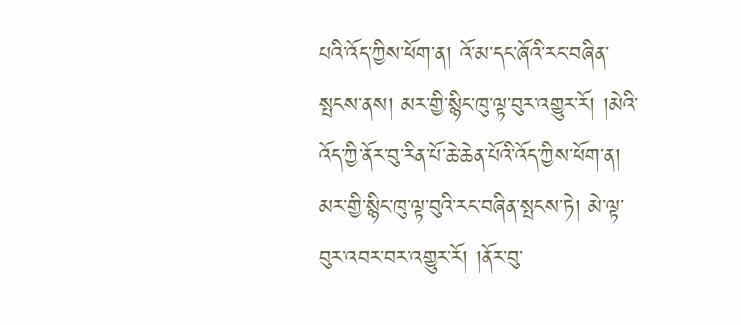པའི་འོད་ཀྱིས་ཕོག་ན། འོ་མ་དང་ཞོའི་རང་བཞིན་སྤངས་ནས། མར་གྱི་སྙིང་ཁུ་ལྟ་བུར་འགྱུར་རོ། །མེའི་འོད་ཀྱི་ནོར་བུ་རིན་པོ་ཆེ་ཆེན་པོའི་འོད་ཀྱིས་ཕོག་ན། མར་གྱི་སྙིང་ཁུ་ལྟ་བུའི་རང་བཞིན་སྤངས་ཏེ། མེ་ལྟ་བུར་འབར་བར་འགྱུར་རོ། །ནོར་བུ་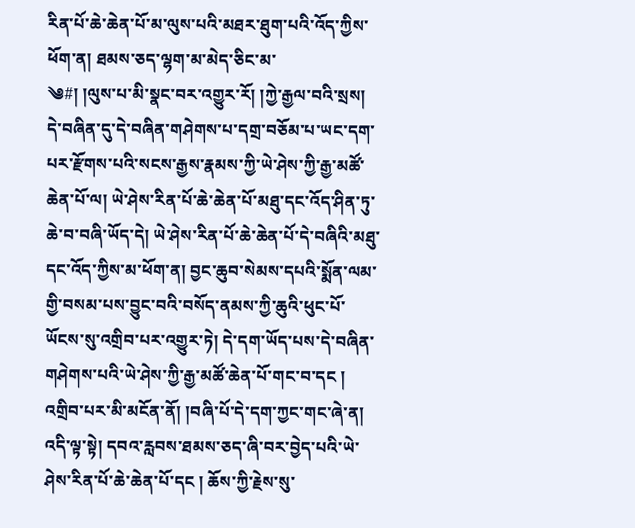རིན་པོ་ཆེ་ཆེན་པོ་མ་ལུས་པའི་མཐར་ཐུག་པའི་འོད་ཀྱིས་ཕོག་ན། ཐམས་ཅད་ལྷག་མ་མེད་ཅིང་མ་
༄#། །ལུས་པ་མི་སྣང་བར་འགྱུར་རོ། །ཀྱེ་རྒྱལ་བའི་སྲས། དེ་བཞིན་དུ་དེ་བཞིན་གཤེགས་པ་དགྲ་བཅོམ་པ་ཡང་དག་པར་རྫོགས་པའི་སངས་རྒྱས་རྣམས་ཀྱི་ཡེ་ཤེས་ཀྱི་རྒྱ་མཚོ་ཆེན་པོ་ལ། ཡེ་ཤེས་རིན་པོ་ཆེ་ཆེན་པོ་མཐུ་དང་འོད་ཤིན་ཏུ་ཆེ་བ་བཞི་ཡོད་དེ། ཡེ་ཤེས་རིན་པོ་ཆེ་ཆེན་པོ་དེ་བཞིའི་མཐུ་དང་འོད་ཀྱིས་མ་ཕོག་ན། བྱང་ཆུབ་སེམས་དཔའི་སྨོན་ལམ་གྱི་བསམ་པས་བྱུང་བའི་བསོད་ནམས་ཀྱི་ཆུའི་ཕུང་པོ་ཡོངས་སུ་འགྲིབ་པར་འགྱུར་ཏེ། དེ་དག་ཡོད་པས་དེ་བཞིན་གཤེགས་པའི་ཡེ་ཤེས་ཀྱི་རྒྱ་མཚོ་ཆེན་པོ་གང་བ་དང ། འགྲིབ་པར་མི་མངོན་ནོ། །བཞི་པོ་དེ་དག་ཀྱང་གང་ཞེ་ན། འདི་ལྟ་སྟེ། དབའ་རླབས་ཐམས་ཅད་ཞི་བར་བྱེད་པའི་ཡེ་ཤེས་རིན་པོ་ཆེ་ཆེན་པོ་དང ། ཆོས་ཀྱི་རྗེས་སུ་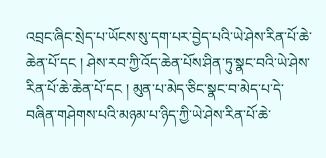འབྲང་ཞིང་སྲེད་པ་ཡོངས་སུ་དག་པར་བྱེད་པའི་ཡེ་ཤེས་རིན་པོ་ཆེ་ཆེན་པོ་དང ། ཤེས་རབ་ཀྱི་འོད་ཆེན་པོས་ཤིན་ཏུ་སྣང་བའི་ཡེ་ཤེས་རིན་པོ་ཆེ་ཆེན་པོ་དང ། མུན་པ་མེད་ཅིང་སྣང་བ་མེད་པ་དེ་བཞིན་གཤེགས་པའི་མཉམ་པ་ཉིད་ཀྱི་ཡེ་ཤེས་རིན་པོ་ཆེ་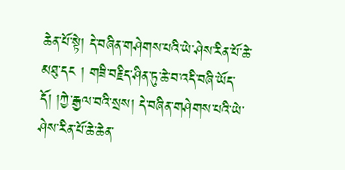ཆེན་པོ་སྟེ། དེ་བཞིན་གཤེགས་པའི་ཡེ་ཤེས་རིན་པོ་ཆེ་མཐུ་དང ། གཟི་བརྗིད་ཤིན་ཏུ་ཆེ་བ་འདི་བཞི་ཡོད་དོ། །ཀྱེ་རྒྱལ་བའི་སྲས། དེ་བཞིན་གཤེགས་པའི་ཡེ་ཤེས་རིན་པོ་ཆེ་ཆེན་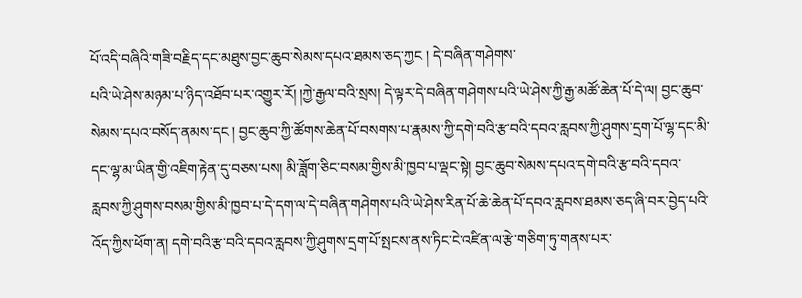པོ་འདི་བཞིའི་གཟི་བརྗིད་དང་མཐུས་བྱང་ཆུབ་སེམས་དཔའ་ཐམས་ཅད་ཀྱང ། དེ་བཞིན་གཤེགས་
པའི་ཡེ་ཤེས་མཉམ་པ་ཉིད་འཐོབ་པར་འགྱུར་རོ། །ཀྱེ་རྒྱལ་བའི་སྲས། དེ་ལྟར་དེ་བཞིན་གཤེགས་པའི་ཡེ་ཤེས་ཀྱི་རྒྱ་མཚོ་ཆེན་པོ་དེ་ལ། བྱང་ཆུབ་སེམས་དཔའ་བསོད་ནམས་དང ། བྱང་ཆུབ་ཀྱི་ཚོགས་ཆེན་པོ་བསགས་པ་རྣམས་ཀྱི་དགེ་བའི་རྩ་བའི་དབའ་རླབས་ཀྱི་ཤུགས་དྲག་པོ་ལྷ་དང་མི་དང་ལྷ་མ་ཡིན་གྱི་འཇིག་རྟེན་དུ་བཅས་པས། མི་ཟློག་ཅིང་བསམ་གྱིས་མི་ཁྱབ་པ་ལྡང་སྟེ། བྱང་ཆུབ་སེམས་དཔའ་དགེ་བའི་རྩ་བའི་དབའ་རླབས་ཀྱི་ཤུགས་བསམ་གྱིས་མི་ཁྱབ་པ་དེ་དག་ལ་དེ་བཞིན་གཤེགས་པའི་ཡེ་ཤེས་རིན་པོ་ཆེ་ཆེན་པོ་དབའ་རླབས་ཐམས་ཅད་ཞི་བར་བྱེད་པའི་འོད་ཀྱིས་ཕོག་ན། དགེ་བའི་རྩ་བའི་དབའ་རླབས་ཀྱི་ཤུགས་དྲག་པོ་སྤངས་ནས་ཏིང་ངེ་འཛིན་ལ་རྩེ་གཅིག་ཏུ་གནས་པར་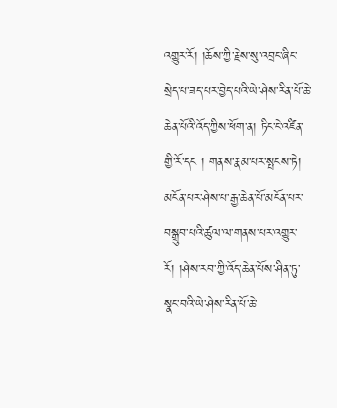འགྱུར་རོ། །ཆོས་ཀྱི་རྗེས་སུ་འབྲང་ཞིང་སྲེད་པ་ཟད་པར་བྱེད་པའི་ཡེ་ཤེས་རིན་པོ་ཆེ་ཆེན་པོའི་འོད་ཀྱིས་ཕོག་ན། ཏིང་ངེ་འཛིན་གྱི་རོ་དང ། གནས་རྣམ་པར་སྤངས་ཏེ། མངོན་པར་ཤེས་པ་རྒྱ་ཆེན་པོ་མངོན་པར་བསྒྲུབ་པའི་ཚུལ་ལ་གནས་པར་འགྱུར་རོ། །ཤེས་རབ་ཀྱི་འོད་ཆེན་པོས་ཤིན་ཏུ་སྣང་བའི་ཡེ་ཤེས་རིན་པོ་ཆེ་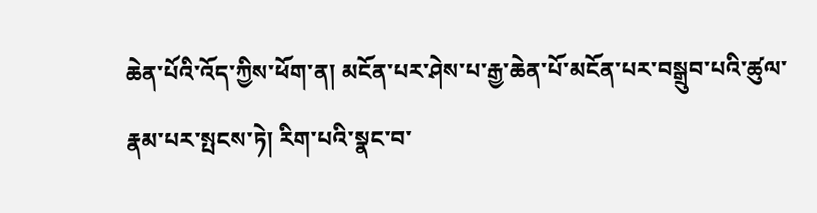ཆེན་པོའི་འོད་ཀྱིས་ཕོག་ན། མངོན་པར་ཤེས་པ་རྒྱ་ཆེན་པོ་མངོན་པར་བསྒྲུབ་པའི་ཚུལ་རྣམ་པར་སྤངས་ཏེ། རིག་པའི་སྣང་བ་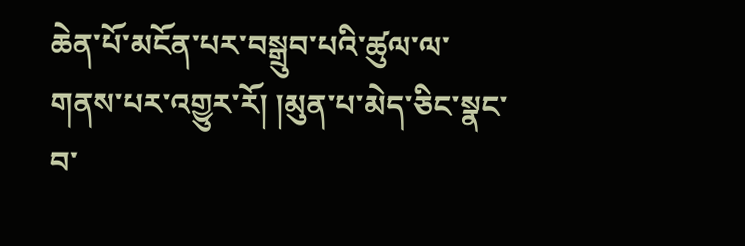ཆེན་པོ་མངོན་པར་བསྒྲུབ་པའི་ཚུལ་ལ་གནས་པར་འགྱུར་རོ། །མུན་པ་མེད་ཅིང་སྣང་བ་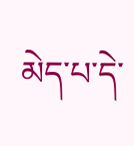མེད་པ་དེ་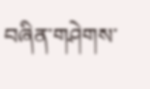བཞིན་གཤེགས་